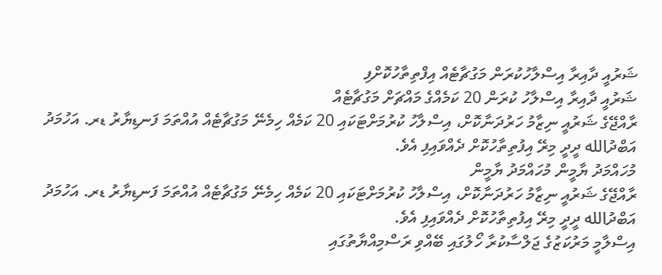ޝަރުއީ ދާއިރާ އިސްލާހުކުރަން މަގުޗާޓެއް އިފްތިތާހުކޮށްފި
ޝަރުއީ ދާއިރާ އިސްލާހު ކުރަން 20 ކަމެއްގެ މައްޗަށް މަގުޗާޓެއް
ރާއްޖޭގެ ޝަރުއީ ނިޒާމު ހަރުދަނާކޮށް، އިސްލާހު ކުރުމަށްޓަކައި 20 ކަމެއް ހިމެނޭ މަގުޗާޓެއް އުއްތަމަ ފަނޑިޔާރު ޑރ. އަހުމަދު އަބްދުالله ދީދީ މިރޭ އިފުތިތާހުކޮށް ދެއްވައިފި އެވެ.
މުހައްމަދު ޔާމީން މުހައްމަދު ޔާމީން
ރާއްޖޭގެ ޝަރުއީ ނިޒާމު ހަރުދަނާކޮށް، އިސްލާހު ކުރުމަށްޓަކައި 20 ކަމެއް ހިމެނޭ މަގުޗާޓެއް އުއްތަމަ ފަނޑިޔާރު ޑރ. އަހުމަދު އަބްދުالله ދީދީ މިރޭ އިފުތިތާހުކޮށް ދެއްވައިފި އެވެ.
އިސްލާމީ މަރުކަޒުގެ ޖަލްސާކުރާ ހޯލުގައި ބޭއްވި ރަސްމިއްޔާތުގައި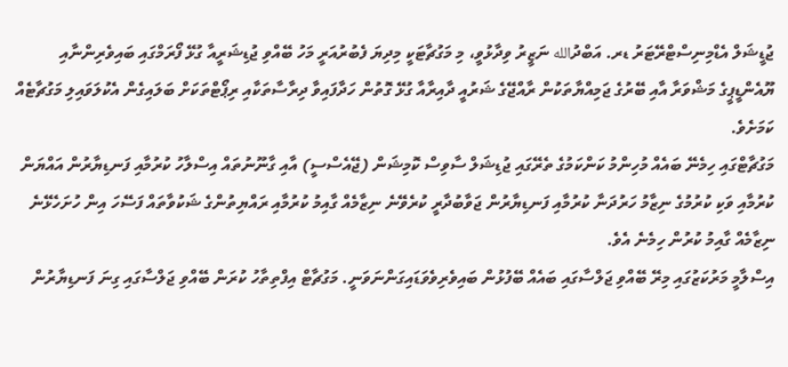ޖުޑީޝަލް އެޑްމިނިސްޓްރޭޓަރު ޑރ. އަބްދުالله ނަޒީރު ވިދާޅުވީ، މި މަގުޗާޓަކީ މިދިޔަ ފެބުރުއަރީ މަހު ބޭއްވި ޖުޑިޝަރީއާ ގުޅޭ ފޯރަމްގައި ބައިވެރިންނާއި ޔޫއެންޑީޕީގެ މަޝްވަރާ އާއި ބޭރުގެ ޖަމިއްޔާތަކުން ރާއްޖޭގެ ޝަރުއީ ދާއިރާއާ ގުޅޭ ގޮތުން ހަދާފައިވާ ދިރާސާތަކާއި ރިޕޯޓްތަކަށް ބަލައިގެން އެކުލަވައިލި މަގުޗާޓެއް ކަމަށެވެ.
މަގުޗާޓްގައި ހިމެނޭ ބައެއް މުހިންމު ކަންކަމުގެ ތެރޭގައި ޖުޑިޝަލް ސާވިސް ކޮމިޝަން (ޖޭއެސްސީ) އާއި ގާނޫނުތައް އިސްލާހު ކުރުމާއި ފަނޑިޔާރުން އައްޔަން ކުރުމާއި ވަކި ކުރުމުގެ ނިޒާމު ހަރުދަނާ ކުރުމާއި ފަނޑިޔާރުން ޖަވާބުދާރީ ކުރެވޭނެ ނިޒާމެއް ގާއިމު ކުރުމާއި ރައްޔިތުންގެ ޝަކުވާތައް ފަސޭހަ އިން ހުށަހެޅޭނެ ނިޒާމެއް ގާއިމު ކުރުން ހިމެނެ އެވެ.
އިސްލާމީ މަރުކަޒުގައި މިރޭ ބޭއްވި ޖަލްސާގައި ބައެއް ބޭފުޅުން ބައިވެރިވެވަޑައިގަންނަވަނީ. މަގުޗާޓް އިފްތިތާހު ކުރަން ބޭއްވި ޖަލްސާގައި ގިނަ ފަނޑިޔާރުން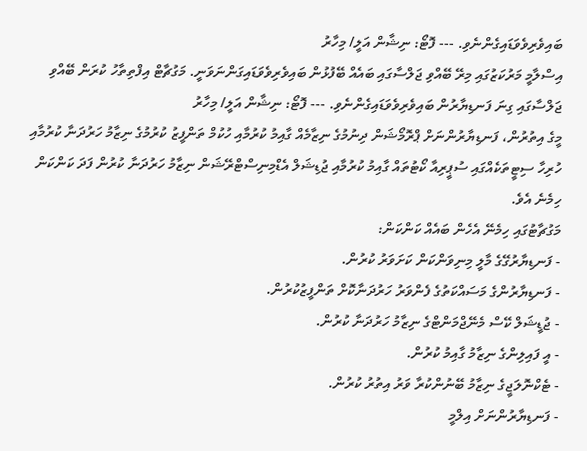ބައިވެރިވެވަޑައިގެންނެވި. --- ފޮޓޯ: ނިޝާން އަލީ/ މިހާރު
އިސްލާމީ މަރުކަޒުގައި މިރޭ ބޭއްވި ޖަލްސާގައި ބައެއް ބޭފުޅުން ބައިވެރިވެވަޑައިގަންނަވަނީ. މަގުޗާޓް އިފްތިތާހު ކުރަން ބޭއްވި ޖަލްސާގައި ގިނަ ފަނޑިޔާރުން ބައިވެރިވެވަޑައިގެންނެވި. --- ފޮޓޯ: ނިޝާން އަލީ/ މިހާރު
މީގެ އިތުރުން، ފަނޑިޔާރުންނަށް ޕްރޮމޯޝަން ދިނުމުގެ ނިޒާމެއް ގާއިމު ކުރުމާއި ހުކުމް ތަންފީޒު ކުރުމުގެ ނިޒާމު ހަރުދަނާ ކުރުމާއި ހުރިހާ ސިޓީތަކެއްގައި ސުޕީރިއާ ކޯޓުތައް ގާއިމު ކުރުމާއި ޖުޑިޝަލް އެޑްމިނިސްޓްރޭޝަން ނިޒާމު ހަރުދަނާ ކުރުން ފަދަ ކަންކަން ހިމެނެ އެވެ.
މަގުޗާޓުގައި ހިމެނޭ އެހެން ބައެއް ކަންކަން:
- ފަނޑިޔާރުގޭގެ މާލީ މިނިވަންކަން ކަށަވަރު ކުރުން.
- ފަނޑިޔާރުންގެ މަސައްކަތުގެ ފެންވަރު ހަރުދަނާކޮށް ތަންފީޒުކުރުން.
- ޖުޑީޝަލް ކޭސް މެނޭޖްމަންޓްގެ ނިޒާމު ހަރުދަނާ ކުރުން.
- އީ ފައިލިންގެ ނިޒާމު ގާއިމު ކުރުން.
- ޓެކްނޮލަޖީގެ ނިޒާމު ބޭނުންކުރާ ވަރު އިތުރު ކުރުން.
- ފަނޑިޔާރުންނަށް އިލްމީ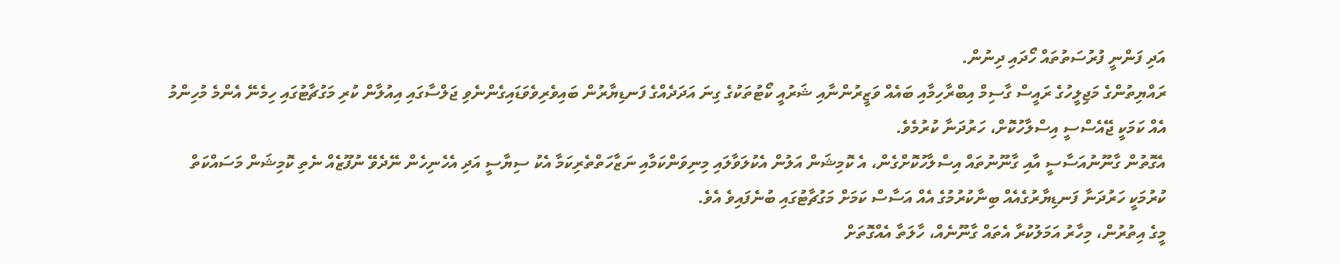އަދި ފަންނީ ފުރުސަތުތައް ހޯދައި ދިނުން.
ރައްޔިތުންގެ މަޖިލީހުގެ ރައީސް ގާސިމް އިބްރާހިމާއި ބައެއް ވަޒީރުންނާއި ޝަރުއީ ކޯޓުތަކުގެ ގިނަ އަދަދެއްގެ ފަނޑިޔާރުން ބައިވެރިވެވަޑައިގެންނެވި ޖަލްސާގައި އިއުލާން ކުރި މަގުޗާޓުގައި ހިމެނޭ އެންމެ މުހިންމު އެއް ކަމަކީ ޖޭއެސްސީ އިސްލާހުކޮށް، ހަރުދަނާ ކުރުމެވެ.
އެގޮތުން ގާނޫނުއަސާސީ އާއި ގާނޫނުތައް އިސްލާހުކޮށްގެން، އެ ކޮމިޝަން އަލުން އެކުލަވާލައި މިނިވަންކަމާއި ނަޒާހަތްތެރިކަމާ އެކު ސިޔާސީ އަދި އެހެނިހެން ނޭދެވޭ ނުފޫޒެއް ނެތި ކޮމިޝަން މަސައްކަތް ކުރުމަކީ ހަރުދަނާ ފަނޑިޔާރުގެއެއް ބިނާކުރުމުގެ އެއް އަސާސް ކަމަށް މަގުޗާޓުގައި ބުނެފައިވެ އެވެ.
މީގެ އިތުރުން، މިހާރު އަމަލުކުރާ އެތައް ގާނޫނެއް، ހާލަތާ އެއްގޮތަށް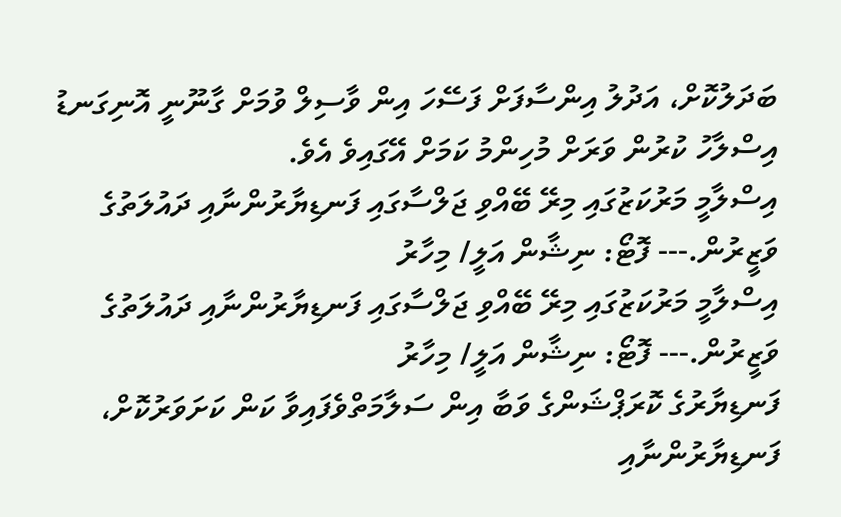ބަދަލުކޮށް، އަދުލު އިންސާފަށް ފަސޭހަ އިން ވާސިލް ވުމަށް ގާނޫނީ އޮނިގަނޑު އިސްލާހު ކުރުން ވަރަށް މުހިންމު ކަމަށް އޭގައިވެ އެވެ.
އިސްލާމީ މަރުކަޒުގައި މިރޭ ބޭއްވި ޖަލްސާގައި ފަނޑިޔާރުންނާއި ދައުލަތުގެ ވަޒީރުން.--- ފޮޓޯ: ނިޝާން އަލީ/ މިހާރު
އިސްލާމީ މަރުކަޒުގައި މިރޭ ބޭއްވި ޖަލްސާގައި ފަނޑިޔާރުންނާއި ދައުލަތުގެ ވަޒީރުން.--- ފޮޓޯ: ނިޝާން އަލީ/ މިހާރު
ފަނޑިޔާރުގެ ކޮރަޕްޝަންގެ ވަބާ އިން ސަލާމަތްވެފައިވާ ކަން ކަށަވަރުކޮށް، ފަނޑިޔާރުންނާއި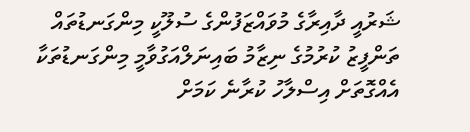ޝަރުއީ ދާއިރާގެ މުވައްޒަފުންގެ ސުލޫކީ މިންގަނޑުތައް ތަންފީޒު ކުރުމުގެ ނިޒާމު ބައިނަލްއަގުވާމީ މިންގަނޑުތަކާ އެއްގޮތަށް އިސްލާހު ކުރާނެ ކަމަށް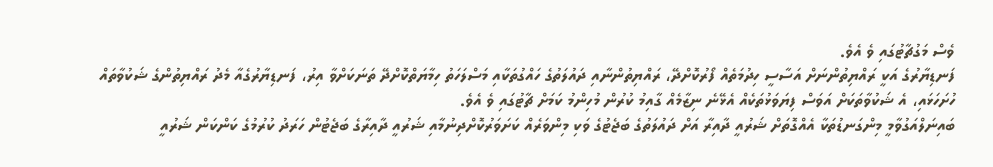ވެސް މަގުޗާޓުގައި ވެ އެވެ.
ފަނޑިޔާރުގެ އަކީ ރައްޔިތުންނަށް އަސާސީ ހިދުމަތެއް ފޯރުކޮށްދޭ، ރައްޔިތުންނާއި ދައުލަތުގެ ހައްގުތަކާއި މަސްލަހަތު ހިމާޔަތްކޮށްދޭ ތަނަކަށްވާ އިރު، ފަނޑިޔާރުގެއާ މެދު ރައްޔިތުންގެ ޝަކުވާތައް ހުށަހަޅައި، އެ ޝަކުވާތަކަށް އަވަސް ފިޔަވަޅުތަކެއް އެޅޭނެ ނިޒާމެއް ގާއިމު ކުރުން މުހިންމު ކަމަށް ޗާޓުގައި ވެ އެވެ.
ބައިނަލްއަގުވާމީ މިންގަނޑުތަކާ އެއްގޮތަށް ޝަރުއީ ދާއިރާ އަށް ދައުލަތުގެ ބަޖެޓުގެ ވަކި މިންވަރެއް ކަށަވަރުކޮށްދިނުމާއި ޝަރުއީ ދާއިރާގެ ބަޖެޓުން ހަރަދު ކުރުމުގެ ކަންކަން ޝަރުއީ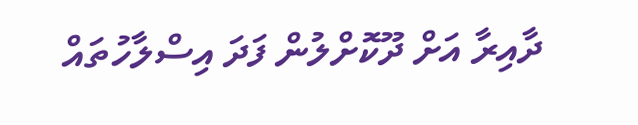ދާއިރާ އަށް ދޫކޮށްލުން ފަދަ އިސްލާހުތައް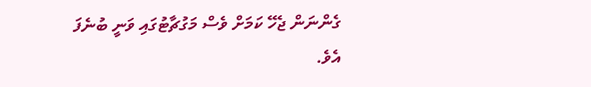ގެންނަން ޖެހޭ ކަމަށް ވެސް މަގުޗާޓުގައި ވަނީ ބުނެފަ އެވެ.